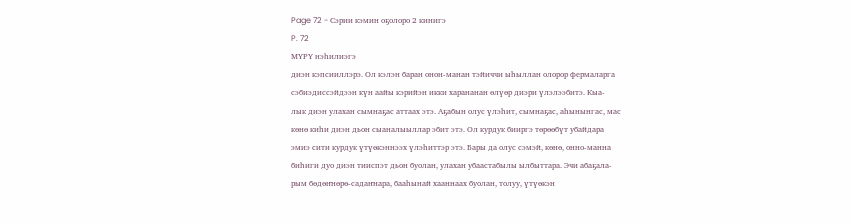Page 72 - Сэрии кэмин оҕолоро 2 кинигэ
P. 72
МҮРҮ нэһилиэгэ
диэн кэпсииллэрэ. Ол кэлэн баран онон-манан тэйиччи ыһыллан олорор фермаларга
сэбиэдиссэйдээн күн аайы кэрийэн икки харананан өлүөр диэри үлэлээбитэ. Кыа-
лык диэн улахан сымнаҕас аттаах этэ. Аҕабын олус үлэһит, сымнаҕас, аһынынгас, мас
көнө киһи диэн дьон сыаналыыллар эбит этэ. Ол курдук бииргэ төрөөбүт убайдара
эмиэ сити курдук үтүөкэннээх үлэһиттэр этэ. Бары да олус сэмэй, көнө, онно-манна
биһиги дуо диэн тииспэт дьон буолан, улахан убаастабылы ылбыттара. Эчи абаҕала-
рым бөдөҥнөрө-садаҥнара, бааһынай хааннаах буолан, толуу, үтүөкэн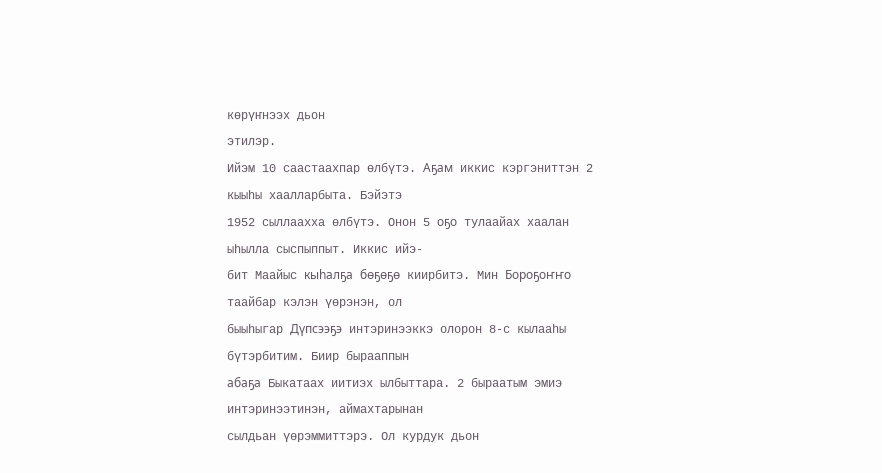көрүҥнээх дьон
этилэр.
Ийэм 10 саастаахпар өлбүтэ. Аҕам иккис кэргэниттэн 2 кыыһы хаалларбыта. Бэйэтэ
1952 сыллаахха өлбүтэ. Онон 5 оҕо тулаайах хаалан ыһылла сыспыппыт. Иккис ийэ-
бит Маайыс кыһалҕа бөҕөҕө киирбитэ. Мин Бороҕоҥҥо таайбар кэлэн үөрэнэн, ол
быыһыгар Дүпсээҕэ интэринээккэ олорон 8-с кылааһы бүтэрбитим. Биир бырааппын
абаҕа Быкатаах иитиэх ылбыттара. 2 быраатым эмиэ интэринээтинэн, аймахтарынан
сылдьан үөрэммиттэрэ. Ол курдук дьон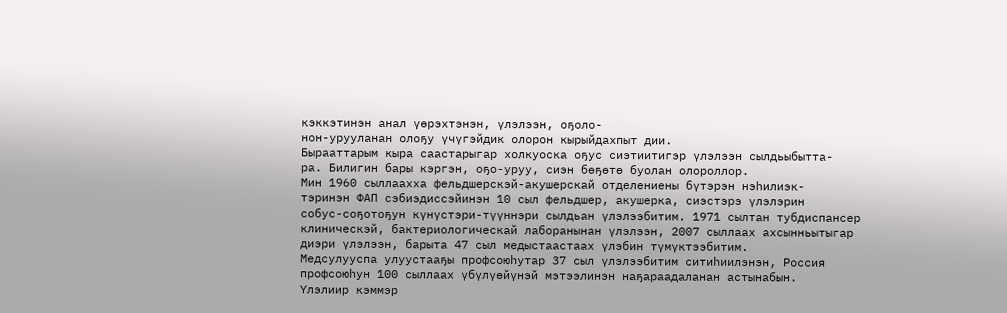кэккэтинэн анал үөрэхтэнэн, үлэлээн, оҕоло-
нон-урууланан олоҕу үчүгэйдик олорон кырыйдахпыт дии.
Бырааттарым кыра саастарыгар холкуоска оҕус сиэтиитигэр үлэлээн сылдьыбытта-
ра. Билигин бары кэргэн, оҕо-уруу, сиэн бөҕөтө буолан олороллор.
Мин 1960 сыллаахха фельдшерскэй-акушерскай отделениены бүтэрэн нэһилиэк-
тэринэн ФАП сэбиэдиссэйинэн 10 сыл фельдшер, акушерка, сиэстэрэ үлэлэрин
собус-соҕотоҕун күнүстэри-түүннэри сылдьан үлэлээбитим. 1971 сылтан тубдиспансер
клиническэй, бактериологическай лаборанынан үлэлээн, 2007 сыллаах ахсынньытыгар
диэри үлэлээн, барыта 47 сыл медыстаастаах үлэбин түмүктээбитим.
Медсулууспа улуустааҕы профсоюһутар 37 сыл үлэлээбитим ситиһиилэнэн, Россия
профсоюһун 100 сыллаах үбүлүөйүнэй мэтээлинэн наҕараадаланан астынабын.
Үлэлиир кэммэр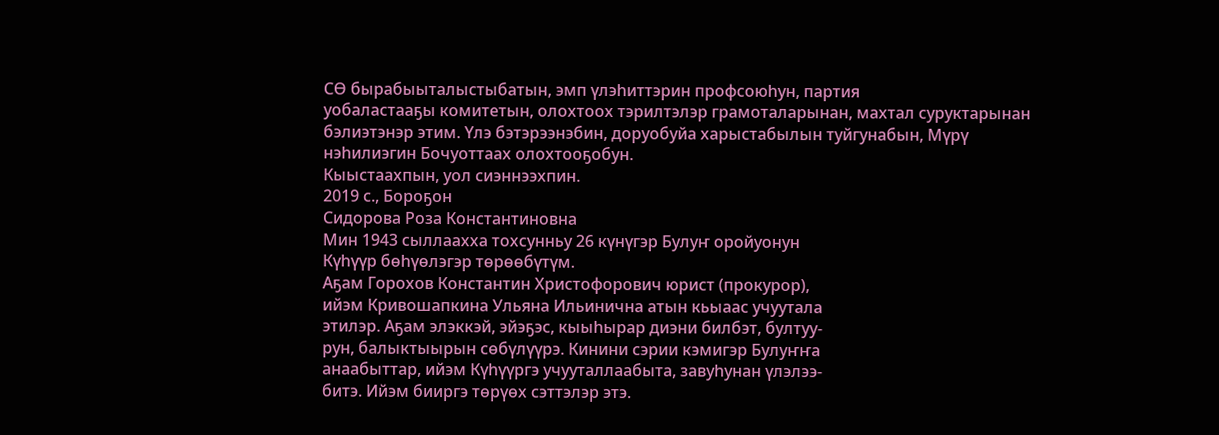СӨ бырабыыталыстыбатын, эмп үлэһиттэрин профсоюһун, партия
уобаластааҕы комитетын, олохтоох тэрилтэлэр грамоталарынан, махтал суруктарынан
бэлиэтэнэр этим. Үлэ бэтэрээнэбин, доруобуйа харыстабылын туйгунабын, Мүрү
нэһилиэгин Бочуоттаах олохтооҕобун.
Кыыстаахпын, уол сиэннээхпин.
2019 с., Бороҕон
Сидорова Роза Константиновна
Мин 1943 сыллаахха тохсунньу 26 күнүгэр Булуҥ оройуонун
Күһүүр бөһүөлэгэр төрөөбүтүм.
Аҕам Горохов Константин Христофорович юрист (прокурор),
ийэм Кривошапкина Ульяна Ильинична атын кьыаас учуутала
этилэр. Аҕам элэккэй, эйэҕэс, кыыһырар диэни билбэт, бултуу-
рун, балыктыырын сөбүлүүрэ. Кинини сэрии кэмигэр Булуҥҥа
анаабыттар, ийэм Күһүүргэ учууталлаабыта, завуһунан үлэлээ-
битэ. Ийэм бииргэ төрүөх сэттэлэр этэ.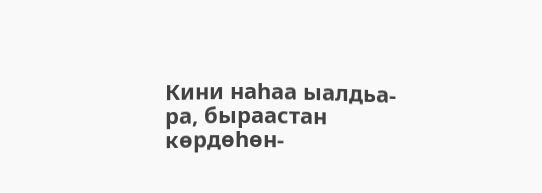Кини наһаа ыалдьа-
ра, быраастан көрдөһөн-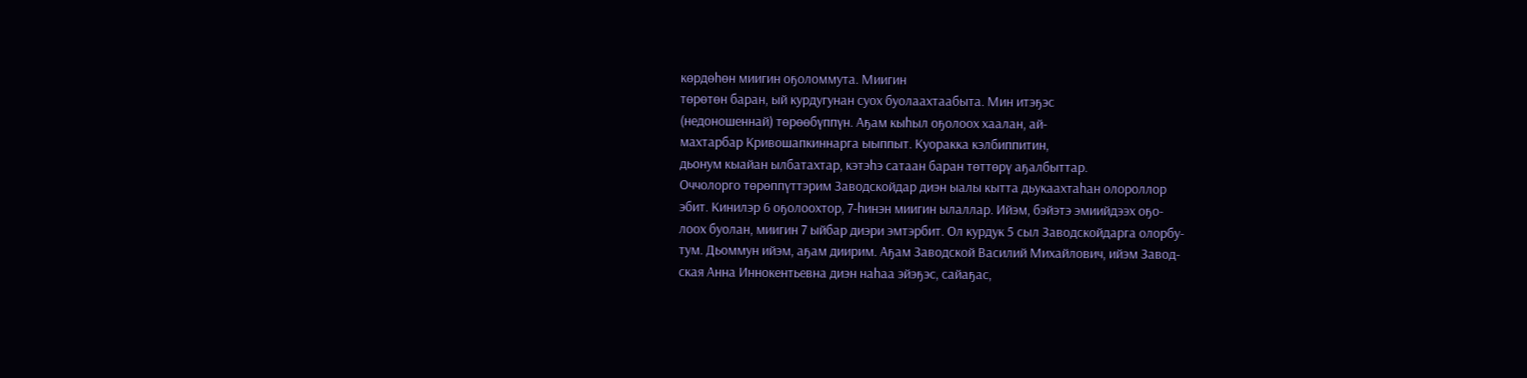көрдөһөн миигин оҕоломмута. Миигин
төрөтөн баран, ый курдугунан суох буолаахтаабыта. Мин итэҕэс
(недоношеннай) төрөөбүппүн. Аҕам кыһыл оҕолоох хаалан, ай-
махтарбар Кривошапкиннарга ыыппыт. Куоракка кэлбиппитин,
дьонум кыайан ылбатахтар, кэтэһэ сатаан баран төттөрү аҕалбыттар.
Оччолорго төрөппүттэрим Заводскойдар диэн ыалы кытта дьукаахтаһан олороллор
эбит. Кинилэр 6 оҕолоохтор, 7-һинэн миигин ылаллар. Ийэм, бэйэтэ эмиийдээх оҕо-
лоох буолан, миигин 7 ыйбар диэри эмтэрбит. Ол курдук 5 сыл Заводскойдарга олорбу-
тум. Дьоммун ийэм, аҕам диирим. Аҕам Заводской Василий Михайлович, ийэм Завод-
ская Анна Иннокентьевна диэн наһаа эйэҕэс, сайаҕас,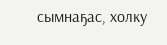сымнаҕас, холку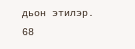дьон этилэр.
68